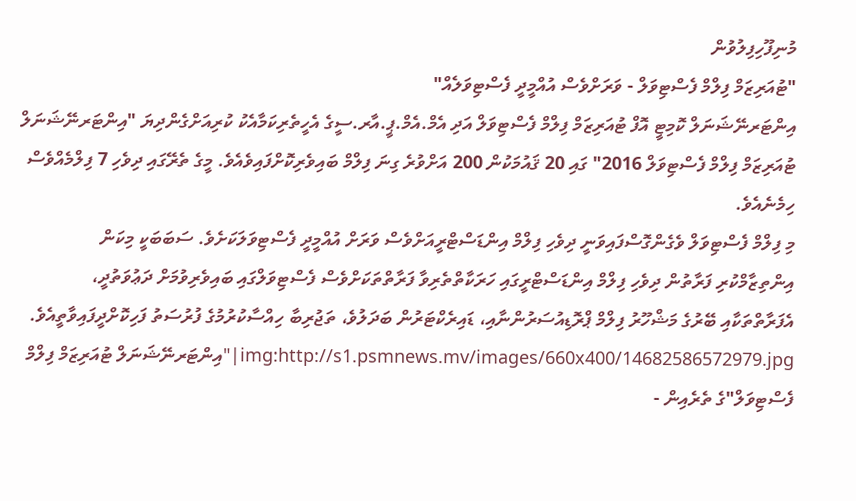މުނިފޫހިފިލުވުން
"ޓުއަރިޒަމް ފިލްމް ފެސްޓިވަލް - ވަރަށްވެސް އުއްމީދީ ފެސްޓިވަލެއް"
އިންޓަރނޭޝަނަލް ކޮމިޓީ އޮފް ޓުއަރިޒަމް ފިލްމް ފެސްޓިވަލް އަދި އެމް.އެމް.ޕީ.އާރ.ސީގެ އެހީތެރިކަމާއެކު ކުރިއަށްގެންދިޔަ "އިންޓަރނޭޝަނަލް ޓުއަރިޒަމް ފިލްމް ފެސްޓިވަލް 2016" ގައި 20 ޤައުމަކުން 200 އަށްވުރެ ގިނަ ފިލްމް ބައިވެރިކޮށްފައިވެއެވެ. މީގެ ތެރޭގައި ދިވެހި 7 ފިލްމެއްވެސް ހިމެނެއެވެ.
މި ފިލްމް ފެސްޓިވަލް ވެގެންގޮސްފައިވަނީ ދިވެހި ފިލްމް އިންޑަސްޓްރީއަށްވެސް ވަރަށް އުއްމީދީ ފެސްޓިވަލަކަށެވެ. ސަބަބަކީ މިކަން އިންތިޒާމްކުރި ފަރާތުން ދިވެހި ފިލްމް އިންޑަސްޓްރީގައި ހަރަކާތްތެރިވާ ފަރާތްތަކަށްވެސް ފެސްޓިވަލްގައި ބައިވެރިވުމަށް ދަޢުވަތުދީ، އެފަރާތްތަކާއި ބޭރުގެ މަޝްހޫރު ފިލްމް ޕްރޮޑިއުސަރުންނާއި، ޑައިރެކްޓަރުން ބަދަލުވެ، ތަޖުރިބާ ހިއްސާކުރުމުގެ ފުރުސަތު ފަހިކޮށްދީފައިވާތީއެވެ.
img:http://s1.psmnews.mv/images/660x400/14682586572979.jpg|"އިންޓަރނޭޝަނަލް ޓުއަރިޒަމް ފިލްމް ފެސްޓިވަލް"ގެ ތެރެއިން -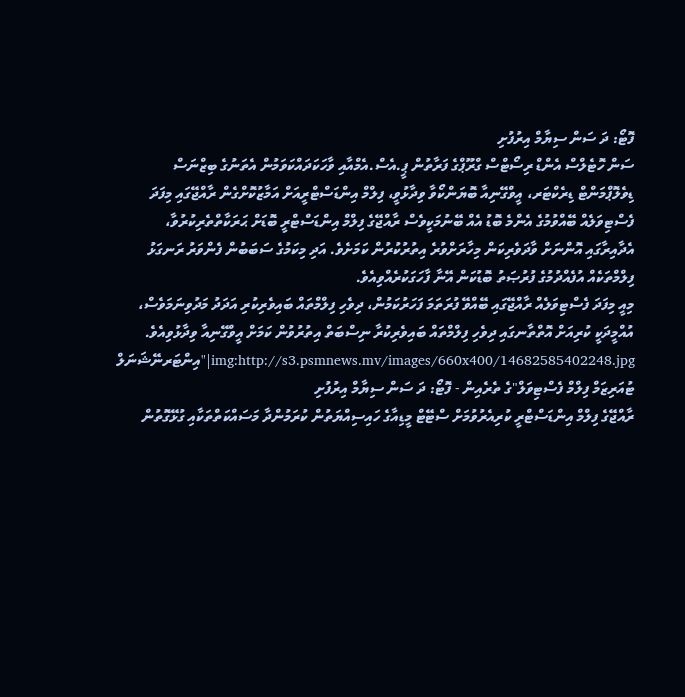ފޮޓޯ: ދަ ސަން ސިޔާމް އިރުފުށި
ސަން ހޮޓެލްސް އެންޑް ރިސޯޓްސް ގްރޫޕްގެ ފަރާތުން ޕީ.އެސް.އެމްއާއި ވާހަކަދައްކަވަމުން އެތަނުގެ ބިޒްނަސް ޑިވެލޮޕްމަންޓް ޑިރެކްޓަރ، އީވްގޭނިއާ ބޮޔަންކޯވާ ވިދާޅުވީ، ފިލްމް އިންޑަސްޓްރީއަށް އަމާޒުކޮށްގެން ރާއްޖޭގައި މިފަދަ ފެސްޓިވަލެއް ބޭއްވުމުގެ އެންމެ ބޮޑު އެއް ބޭނުމަކީވެސް ރާއްޖޭގެ ފިލްމް އިންޑަސްޓްރީ ބޮޑަށް ޙަރަކާތްތެރިކުރުވާ، އެދާއިރާގައި އޮންނަށް ވާދަވެރިކަން މިހާރަށްވުރެ އިތުރުކުރުން ކަމަށެވެ. އަދި މިކަމުގެ ސަބަބުން ފެންވަރު ރަނގަޅު ފިލްމްތަކެއް އުފެއްދުމުގެ ފުރުޞަތު ބޮޑުކަން އޭނާ ފާހަގަކުރެއްވިއެވެ.
މިއީ މިފަދަ ފެސްޓިވަލެއް ރާއްޖޭގައި ބޭއްވޭ ފުރަތަމަ ފަހަރުކަމުން، ދިވެހި ފިލްމްތައް ބައިވެރިކުރި އަދަދު މަދުވިނަމަވެސް، އުއްމީދަކީ ކުރިއަށް އޮތްތާނގައި ދިވެހި ފިލްމްތައް ބައިވެރިކުރާ ނިސްބަތް އިތުރުވުން ކަމަށް އީވްގޭނިއާ ވިދާޅުވިއެވެ.
img:http://s3.psmnews.mv/images/660x400/14682585402248.jpg|"އިންޓަރނޭޝަނަލް ޓުއަރިޒަމް ފިލްމް ފެސްޓިވަލް"ގެ ތެރެއިން - ފޮޓޯ: ދަ ސަން ސިޔާމް އިރުފުށި
ރާއްޖޭގެ ފިލްމް އިންޑަސްޓްރީ ކުރިއެރުވުމަށް ސްޓޭޓް މީޑިއާގެ ހައިސިއްޔަތުން ކުރަމުންދާ މަސައްކަތްތަކާއި ގުޅޭގޮތުން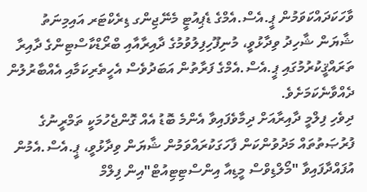ވާހަކަދައްކަވަމުން ޕީ.އެސް.އެމްގެ ޑެޕިއުޓީ މެނޭޖިންގ ޑިރެކްޓަރ އައިމިނަތު ޝާޔަން ޝާހިދު ވިދާޅުވީ، މުނިފޫހިފިލުވުމުގެ ދާއިރާއާއި ބްރޯޑްކާސްޓިންގެ ދާއިރާ ތަރައްޤީކުރުމުގައި ޕީ.އެސް.އެމްގެ ފަރާތުން އަބަދުވެސް އެހީތެރިކަމާއި އެއްބާރުލުން ދެއްވާނެކަމަށެވެ.
ދިވެހި ފިލްމީ ދާއިރާއަށް ދިމާވެފައިވާ އެންމެ ބޮޑު އެއް ގޮންޖެހުމަކީ ތަމްރީނުގެ ފުރުޞަތުތައް މަދުވުންކަން ފާހަގަކުރައްވަމުން ޝާޔަން ވިދާޅުވީ، ޕީ.އެސް.އެމުން އުފައްދާފައިވާ "މޯލްޑިވްސް މީޑިއާ އިންސްޓިޓިއުޓް"އިން ފިލްމް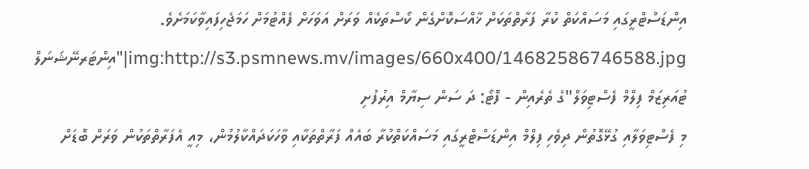އިންޑަސްޓްރީގައި މަސައްކަތް ކުރާ ފަރާތްތަކަށް ޚާއްސަކޮށްގެން ކޯސްތަކެއް ވަރަށް އަވަހަށް ފެއްޓުމަށް ހަމަޖެހިފައިވާކަމަށެވެ.
img:http://s3.psmnews.mv/images/660x400/14682586746588.jpg|"އިންޓަރނޭޝަނަލް ޓުއަރިޒަމް ފިލްމް ފެސްޓިވަލް"ގެ ތެރެއިން - ފޮޓޯ: ދަ ސަން ސިޔާމް އިރުފުށި
މި ފެސްޓިވަލާއި ގުޅޭގޮތުން ދިވެހި ފިލްމް އިންޑަސްޓްރީގައި މަސައްކަތްކުރާ ބައެއް ފަރާތްތަކާއި ވާހަކަދައްކާލުމުން، މިއީ އެފަރާތްތަކުން ވަރަށް ބޮޑަށް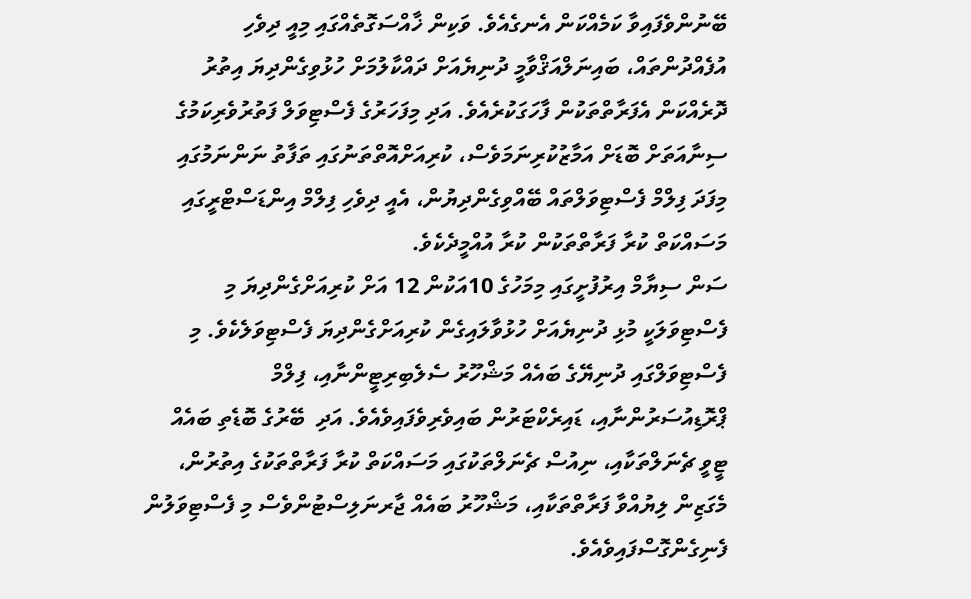ބޭނުންވެފައިވާ ކަމެއްކަން އެނގެއެވެ. ވަކިން ޚާއްސަގޮތެއްގައި މިއީ ދިވެހި އުފެއްދުންތައް، ބައިނަލްއަޤްވާމީ ދުނިޔެއަށް ދައްކާލުމަށް ހުޅުވިގެންދިޔަ އިތުރު ދޮރެއްކަން އެފަރާތްތަކުން ފާހަގަކުރެއެވެ. އަދި މިފަހަރުގެ ފެސްޓިވަލް ފަތުރުވެރިކަމުގެ ސިނާއަތަށް ބޮޑަށް އަމާޒުކުރިނަމަވެސް، ކުރިއަށްއޮތްތަނުގައި ތަފާތު ނަންނަމުގައި މިފަދަ ފިލްމް ފެސްޓިވަލްތައް ބޭއްވިގެންދިޔުން، އެއީ ދިވެހި ފިލްމް އިންޑަސްޓްރީގައި މަސައްކަތް ކުރާ ފަރާތްތަކުން ކުރާ އުއްމީދެކެވެ.
ސަން ސިޔާމް އިރުފުށީގައި މިމަހުގެ 10އަކުން 12 އަށް ކުރިއަށްގެންދިޔަ މި ފެސްޓިވަލަކީ މުޅި ދުނިޔެއަށް ހުޅުވާލައިގެން ކުރިއަށްގެންދިޔަ ފެސްޓިވަލެކެވެ. މި ފެސްޓިވަލްގައި ދުނިޔޭގެ ބައެއް މަޝްހޫރު ސެލެބިރިޓީންނާއި، ފިލްމް ޕްރޮޑިއުސަރުންނާއި، ޑައިރެކްޓަރުން ބައިވެރިވެފައިވެއެވެ. އަދި  ބޭރުގެ ބޮޑެތި ބައެއް ޓީވީ ޗެނަލްތަކާއި، ނިއުސް ޗެނަލްތަކުގައި މަސައްކަތް ކުރާ ފަރާތްތަކުގެ އިތުރުން، މެގަޒިން ލިޔުއްވާ ފަރާތްތަކާއި، މަޝްހޫރު ބައެއް ޖާރނަލިސްޓުންވެސް މި ފެސްޓިވަލުން ފެނިގެންގޮސްފައިވެއެވެ.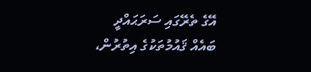އޭގެ ތެރޭގައި ސަރަޙައްދީ ބައެއް ޤައުމުތަކުގެ އިތުރުން،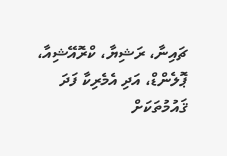ޗައިނާ، ރަޝިޔާ، ކްރޮއޭޝިއާ، ޕޮލެންޑް، އަދި އެމެރިކާ ފަދަ ޤައުމުތަކަށް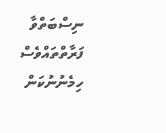ނިސްބަތްވާ ފަރާތްތައްވެސް ހިމެނުނުކަން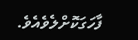ފާހަގަކޮށްލެވެއެވެ.